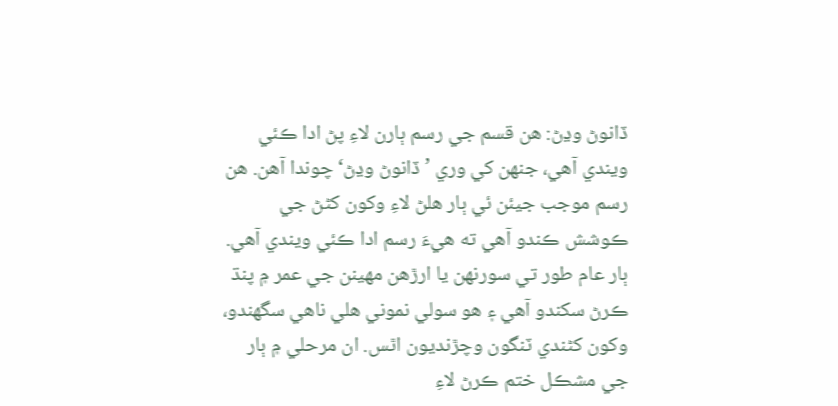ڏانوڻ وڍڻ: هن قسم جي رسم ٻارن لاءِ پڻ ادا ڪئي ويندي آهي، جنهن کي وري ’ڏانوڻ وڍڻ‘ چوندا آهن. هن رسم موجب جيئن ئي ٻار هلڻ لاءِ وکون کڻڻ جي ڪوشش ڪندو آهي ته هيءَ رسم ادا ڪئي ويندي آهي. ٻار عام طور تي سورنهن يا ارڙهن مهينن جي عمر ۾ پنڌ ڪرڻ سکندو آهي ۽ هو سولي نموني هلي ناهي سگھندو، وکون کڻندي ٽنگون وچڙنديون اٿس. ان مرحلي ۾ ٻار جي مشڪل ختم ڪرڻ لاءِ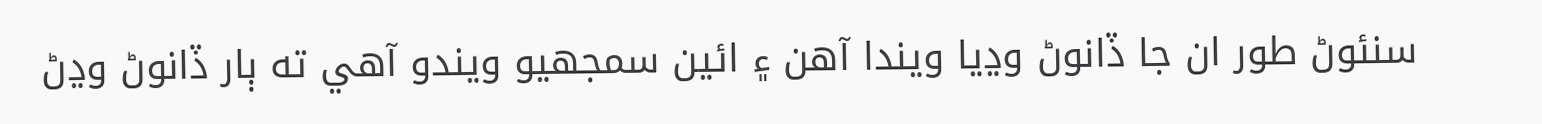سنئوڻ طور ان جا ڏانوڻ وڍيا ويندا آهن ۽ ائين سمجھيو ويندو آهي ته ٻار ڏانوڻ وڍڻ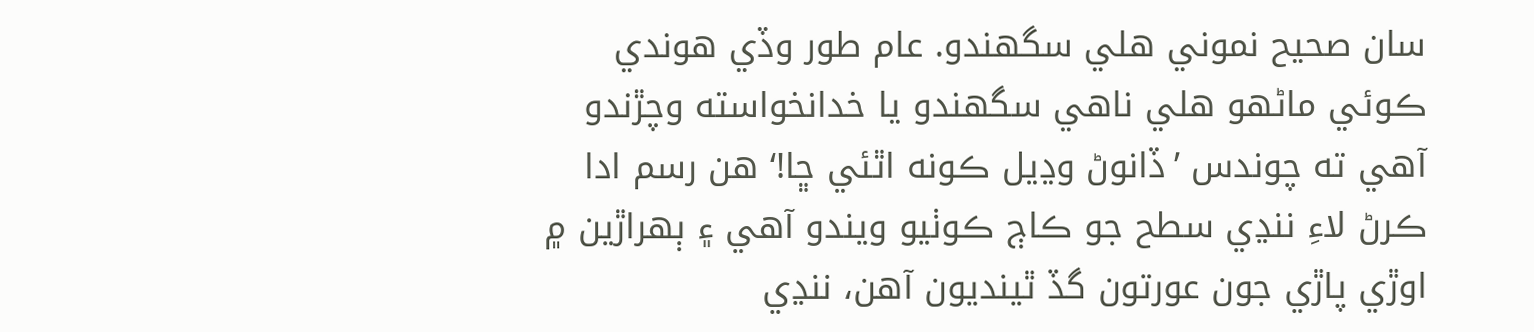سان صحيح نموني هلي سگھندو. عام طور وڏي هوندي ڪوئي ماڻهو هلي ناهي سگھندو يا خدانخواسته وچڙندو آهي ته چوندس ’ڏانوڻ وڍيل ڪونه اٿئي ڇا!‘ هن رسم ادا ڪرڻ لاءِ ننڍي سطح جو ڪاڄ ڪوٺيو ويندو آهي ۽ ٻهراڙين ۾ اوڙي پاڙي جون عورتون گڏ ٿينديون آهن، ننڍي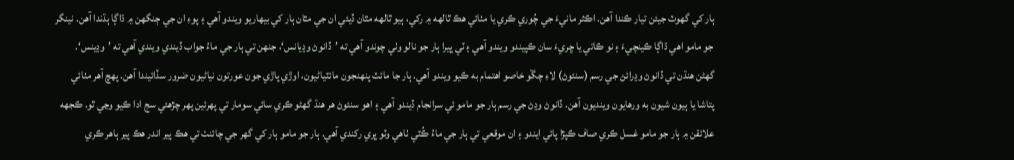ٻار کي گھوٽ جيئن تيار ڪندا آهن. اڪثر مانيءَ جي چُوري ڪري يا مٺائي هڪ ٿالهه ۾ رکي، ٻيو ٿالهه مٿان ڏيئي ان جي مٿان ٻار کي بيهاريو ويندو آهي ۽ پوءِ ان جي ڄنگهن ۾ ڌاڳا ٻڌندا آهن. نينگر جو مامو اهي ڌاڳا ڪينچيءَ ۽ نو ڪاتي يا ڇريءَ سان ڪپيندو ويندو آهي ۽ ٽي ڀيرا ٻار جو نالو وٺي چوندو آهي ته ’ڏانوڻ وڍيانس‘، جنهن تي ٻار جي ماءُ جواب ڏيندي ويندي آهي ته ’وڍينس‘.
گھڻن هنڌن تي ڏانوڻ وڍرائڻ جي رسم (سنئوڻ) لاءِ چڱو خاصو اهتمام به ڪيو ويندو آهي. ٻار جا مائٽ پنهنجون مائٽياڻيون، اوڙي پاڙي جون عورتون نياڻيون ضرور سڏائيندا آهن. پهچ آهر مٺائي پتاشا يا ٻيون شيون به ورهايون وينديون آهن. ڏانوڻ وڍڻ جي رسم ٻار جو مامو ئي سرانجام ڏيندو آهي ۽ اهو سنئوڻ هر هنڌ گھڻو ڪري سائي سومار تي پهرئين پهر چڙهئي سج ادا ڪيو وڃي ٿو. ڪجهه علائقن ۾ ٻار جو مامو غسل ڪري صاف ڪپڙا پائي ايندو ۽ ان موقعي تي ٻار جي ماءُ ڪُٽي ٺاهي وٽو ڀري رکندي آهي. ٻار جو مامو ٻار کي گھر جي چائنٺ تي هڪ پير اندر هڪ پير ٻاهر ڪري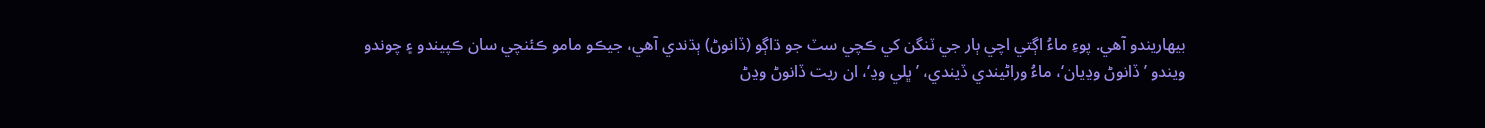بيهاريندو آهي. پوءِ ماءُ اڳتي اچي ٻار جي ٽنگن کي ڪچي سٽ جو ڌاڳو (ڏانوڻ) ٻڌندي آهي، جيڪو مامو ڪئنچي سان ڪپيندو ۽ چوندو ويندو ’ڏانوڻ وڍيان‘، ماءُ وراڻيندي ڏيندي، ’ڀلي وڍ‘، ان ريت ڏانوڻ وڍڻ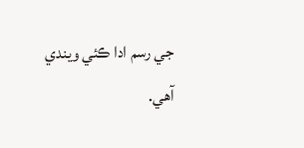جي رسم ادا ڪئي ويندي آهي.